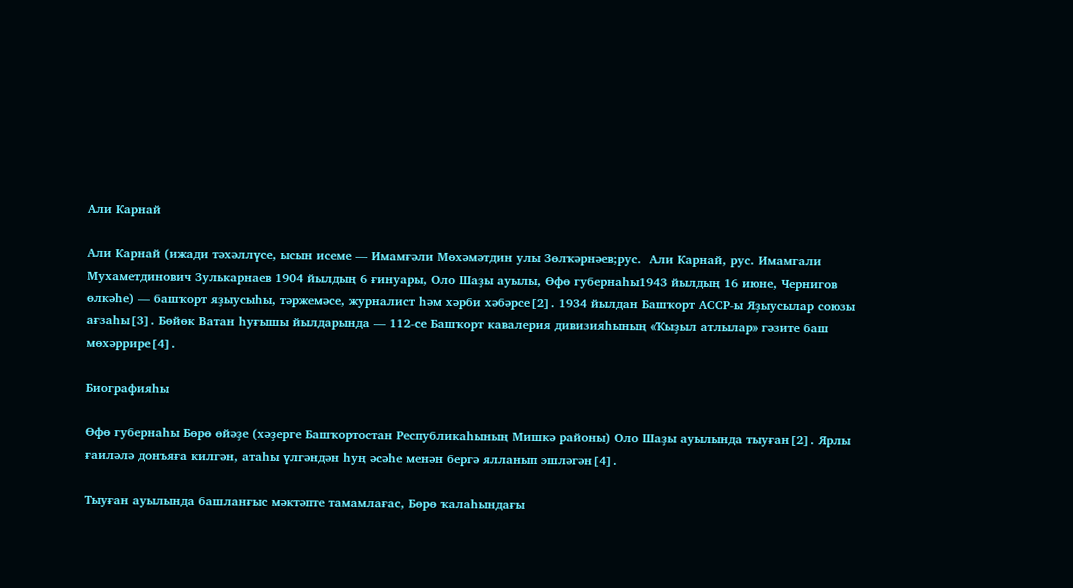Али Карнай

Али Карнай (ижади тәхәллүсе, ысын исеме — Имамғәли Мөхәмәтдин улы Зөлҡәрнәев;рус.  Али Карнай, рус. Имамгали Мухаметдинович Зулькарнаев 1904 йылдың 6 ғинуары, Оло Шаҙы ауылы, Өфө губернаһы1943 йылдың 16 июне, Чернигов өлкәһе) — башҡорт яҙыусыһы, тәржемәсе, журналист һәм хәрби хәбәрсе[2]. 1934 йылдан Башҡорт АССР-ы Яҙыусылар союзы ағзаһы[3]. Бөйөк Ватан һуғышы йылдарында — 112-се Башҡорт кавалерия дивизияһының «Ҡыҙыл атлылар» гәзите баш мөхәррире[4].

Биографияһы

Өфө губернаһы Бөрө өйәҙе (хәҙерге Башҡортостан Республикаһының Мишкә районы) Оло Шаҙы ауылында тыуған[2]. Ярлы ғаиләлә донъяға килгән, атаһы үлгәндән һуң әсәһе менән бергә ялланып эшләгән[4].

Тыуған ауылында башланғыс мәктәпте тамамлағас, Бөрө ҡалаһындағы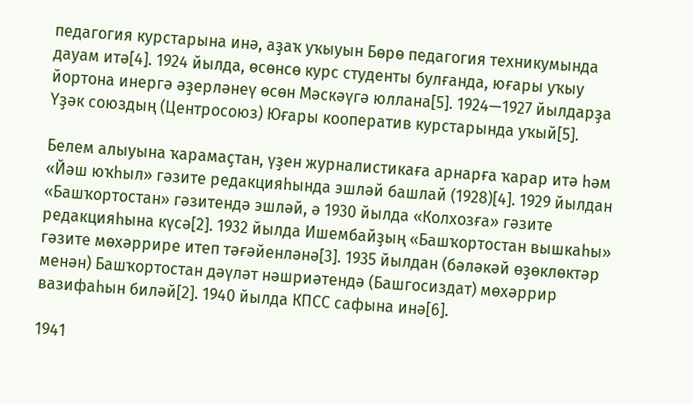педагогия курстарына инә, аҙаҡ уҡыуын Бөрө педагогия техникумында дауам итә[4]. 1924 йылда, өсөнсө курс студенты булғанда, юғары уҡыу йортона инергә әҙерләнеү өсөн Мәскәүгә юллана[5]. 1924—1927 йылдарҙа Үҙәк союздың (Центросоюз) Юғары кооператив курстарында уҡый[5].

Белем алыуына ҡарамаҫтан, үҙен журналистикаға арнарға ҡарар итә һәм «Йәш юҡһыл» гәзите редакцияһында эшләй башлай (1928)[4]. 1929 йылдан «Башҡортостан» гәзитендә эшләй, ә 1930 йылда «Колхозға» гәзите редакцияһына күсә[2]. 1932 йылда Ишембайҙың «Башҡортостан вышкаһы» гәзите мөхәррире итеп тәғәйенләнә[3]. 1935 йылдан (бәләкәй өҙөклөктәр менән) Башҡортостан дәүләт нәшриәтендә (Башгосиздат) мөхәррир вазифаһын биләй[2]. 1940 йылда КПСС сафына инә[6].

1941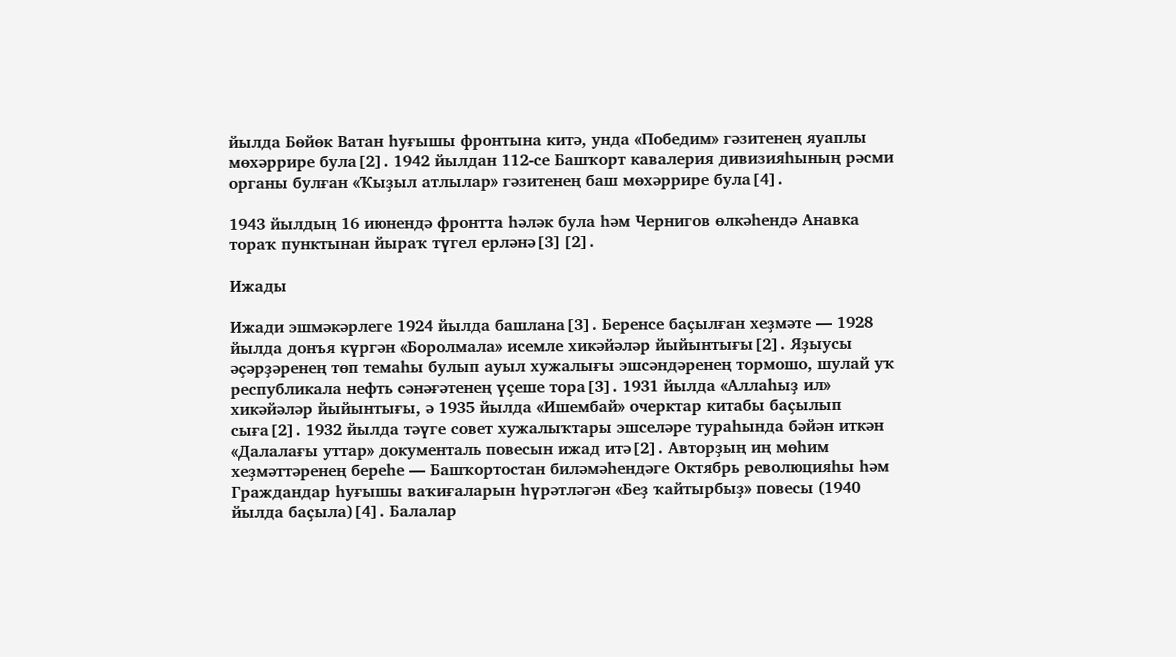йылда Бөйөк Ватан һуғышы фронтына китә, унда «Победим» гәзитенең яуаплы мөхәррире була[2]. 1942 йылдан 112-се Башҡорт кавалерия дивизияһының рәсми органы булған «Ҡыҙыл атлылар» гәзитенең баш мөхәррире була[4].

1943 йылдың 16 июнендә фронтта һәләк була һәм Чернигов өлкәһендә Анавка тораҡ пунктынан йыраҡ түгел ерләнә[3][2].

Ижады

Ижади эшмәкәрлеге 1924 йылда башлана[3]. Беренсе баҫылған хеҙмәте — 1928 йылда донъя күргән «Боролмала» исемле хикәйәләр йыйынтығы[2]. Яҙыусы әҫәрҙәренең төп темаһы булып ауыл хужалығы эшсәндәренең тормошо, шулай уҡ республикала нефть сәнәғәтенең үҫеше тора[3]. 1931 йылда «Аллаһыҙ ил» хикәйәләр йыйынтығы, ә 1935 йылда «Ишембай» очерктар китабы баҫылып сыға[2]. 1932 йылда тәүге совет хужалыҡтары эшселәре тураһында бәйән иткән «Далалағы уттар» документаль повесын ижад итә[2]. Авторҙың иң мөһим хеҙмәттәренең береһе — Башҡортостан биләмәһендәге Октябрь революцияһы һәм Граждандар һуғышы ваҡиғаларын һүрәтләгән «Беҙ ҡайтырбыҙ» повесы (1940 йылда баҫыла)[4]. Балалар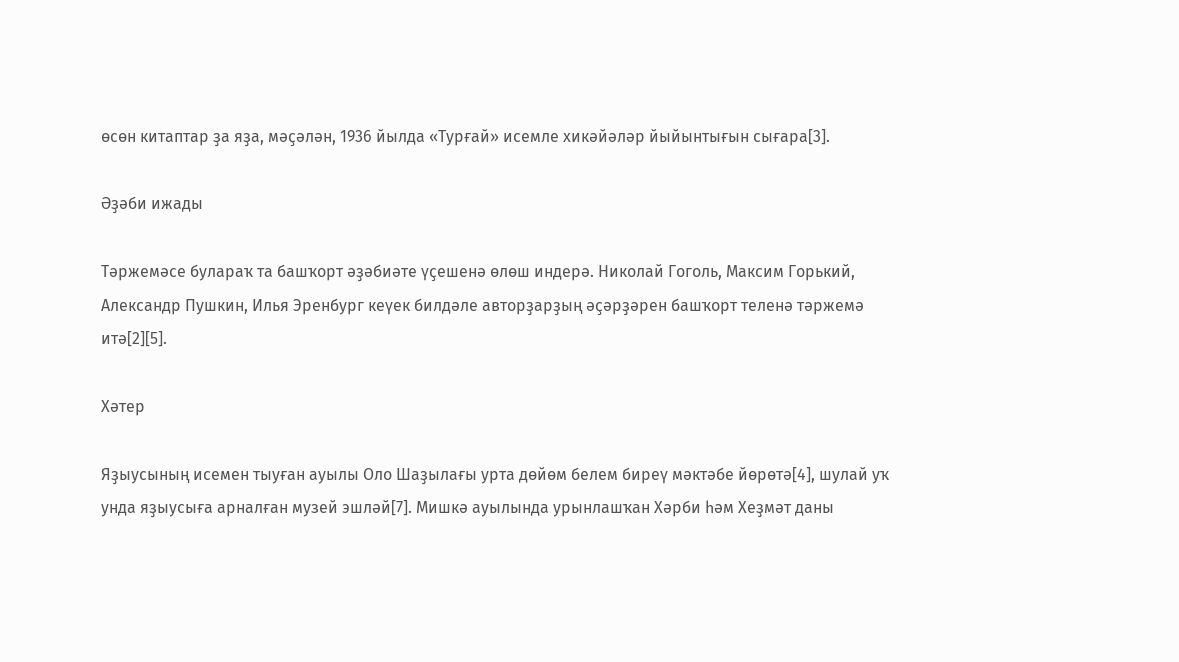өсөн китаптар ҙа яҙа, мәҫәлән, 1936 йылда «Турғай» исемле хикәйәләр йыйынтығын сығара[3].

Әҙәби ижады

Тәржемәсе булараҡ та башҡорт әҙәбиәте үҫешенә өлөш индерә. Николай Гоголь, Максим Горький, Александр Пушкин, Илья Эренбург кеүек билдәле авторҙарҙың әҫәрҙәрен башҡорт теленә тәржемә итә[2][5].

Хәтер

Яҙыусының исемен тыуған ауылы Оло Шаҙылағы урта дөйөм белем биреү мәктәбе йөрөтә[4], шулай уҡ унда яҙыусыға арналған музей эшләй[7]. Мишкә ауылында урынлашҡан Хәрби һәм Хеҙмәт даны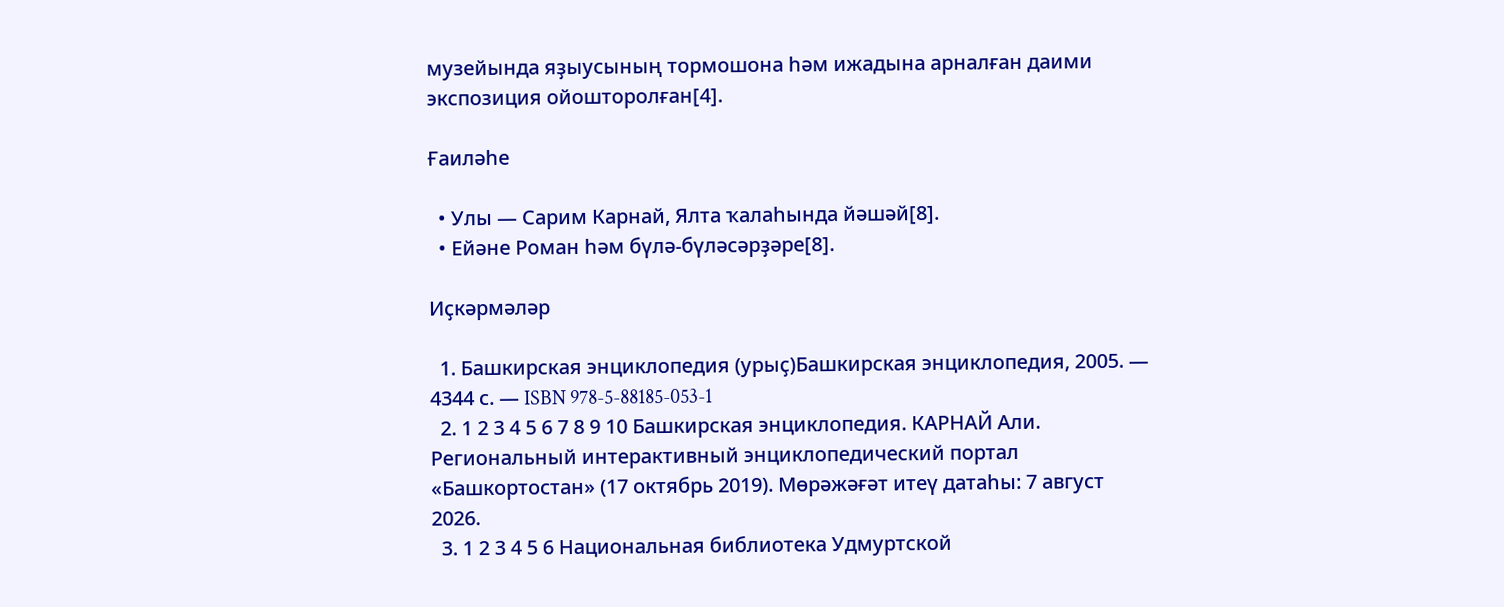музейында яҙыусының тормошона һәм ижадына арналған даими экспозиция ойошторолған[4].

Ғаиләһе

  • Улы — Сарим Карнай, Ялта ҡалаһында йәшәй[8].
  • Ейәне Роман һәм бүлә-бүләсәрҙәре[8].

Иҫкәрмәләр

  1. Башкирская энциклопедия (урыҫ)Башкирская энциклопедия, 2005. — 4344 с. — ISBN 978-5-88185-053-1
  2. 1 2 3 4 5 6 7 8 9 10 Башкирская энциклопедия. КАРНАЙ Али. Региональный интерактивный энциклопедический портал «Башкортостан» (17 октябрь 2019). Мөрәжәғәт итеү датаһы: 7 август 2026.
  3. 1 2 3 4 5 6 Национальная библиотека Удмуртской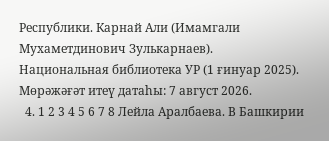Республики. Карнай Али (Имамгали Мухаметдинович Зулькарнаев). Национальная библиотека УР (1 ғинуар 2025). Мөрәжәғәт итеү датаһы: 7 август 2026.
  4. 1 2 3 4 5 6 7 8 Лейла Аралбаева. В Башкирии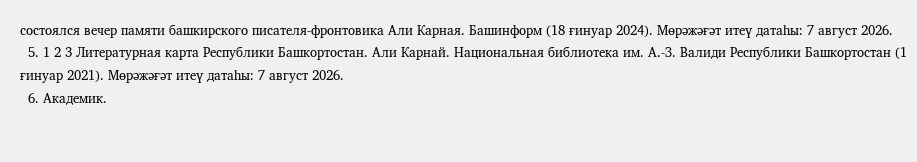состоялся вечер памяти башкирского писателя-фронтовика Али Карная. Башинформ (18 ғинуар 2024). Мөрәжәғәт итеү датаһы: 7 август 2026.
  5. 1 2 3 Литературная карта Республики Башкортостан. Али Карнай. Национальная библиотека им. А.-З. Валиди Республики Башкортостан (1 ғинуар 2021). Мөрәжәғәт итеү датаһы: 7 август 2026.
  6. Академик.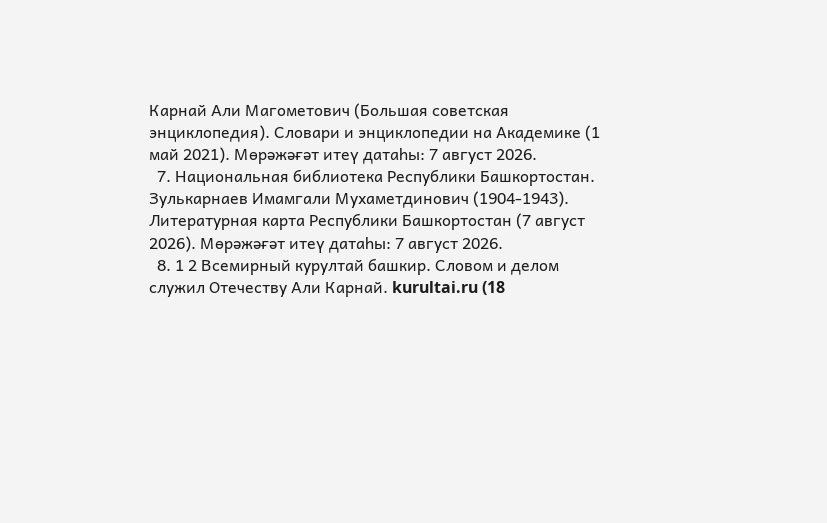Карнай Али Магометович (Большая советская энциклопедия). Словари и энциклопедии на Академике (1 май 2021). Мөрәжәғәт итеү датаһы: 7 август 2026.
  7. Национальная библиотека Республики Башкортостан. Зулькарнаев Имамгали Мухаметдинович (1904-1943). Литературная карта Республики Башкортостан (7 август 2026). Мөрәжәғәт итеү датаһы: 7 август 2026.
  8. 1 2 Всемирный курултай башкир. Словом и делом служил Отечеству Али Карнай. kurultai.ru (18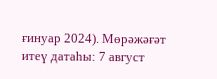ғинуар 2024). Мөрәжәғәт итеү датаһы: 7 август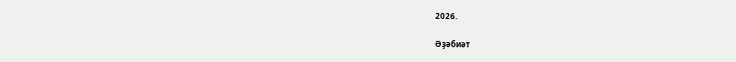2026.

Әҙәбиәт